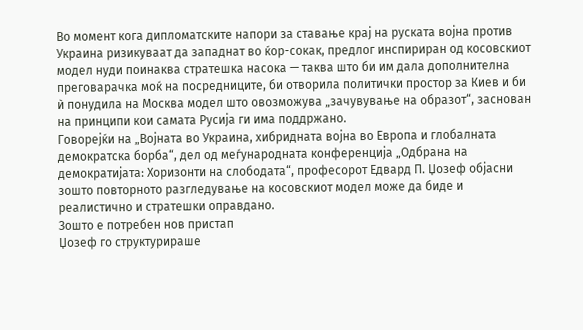Во момент кога дипломатските напори за ставање крај на руската војна против Украина ризикуваат да западнат во ќор-сокак, предлог инспириран од косовскиот модел нуди поинаква стратешка насока — таква што би им дала дополнителна преговарачка моќ на посредниците, би отворила политички простор за Киев и би ѝ понудила на Москва модел што овозможува „зачувување на образот“, заснован на принципи кои самата Русија ги има поддржано.
Говорејќи на „Војната во Украина, хибридната војна во Европа и глобалната демократска борба“, дел од меѓународната конференција „Одбрана на демократијата: Хоризонти на слободата“, професорот Едвард П. Џозеф објасни зошто повторното разгледување на косовскиот модел може да биде и реалистично и стратешки оправдано.
Зошто е потребен нов пристап
Џозеф го структурираше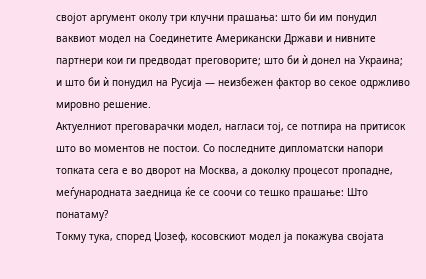својот аргумент околу три клучни прашања: што би им понудил ваквиот модел на Соединетите Американски Држави и нивните партнери кои ги предводат преговорите; што би ѝ донел на Украина; и што би ѝ понудил на Русија — неизбежен фактор во секое одржливо мировно решение.
Актуелниот преговарачки модел, нагласи тој, се потпира на притисок што во моментов не постои. Со последните дипломатски напори топката сега е во дворот на Москва, а доколку процесот пропадне, меѓународната заедница ќе се соочи со тешко прашање: Што понатаму?
Токму тука, според Џозеф, косовскиот модел ја покажува својата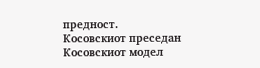предност.
Косовскиот преседан
Косовскиот модел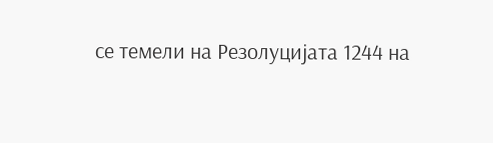се темели на Резолуцијата 1244 на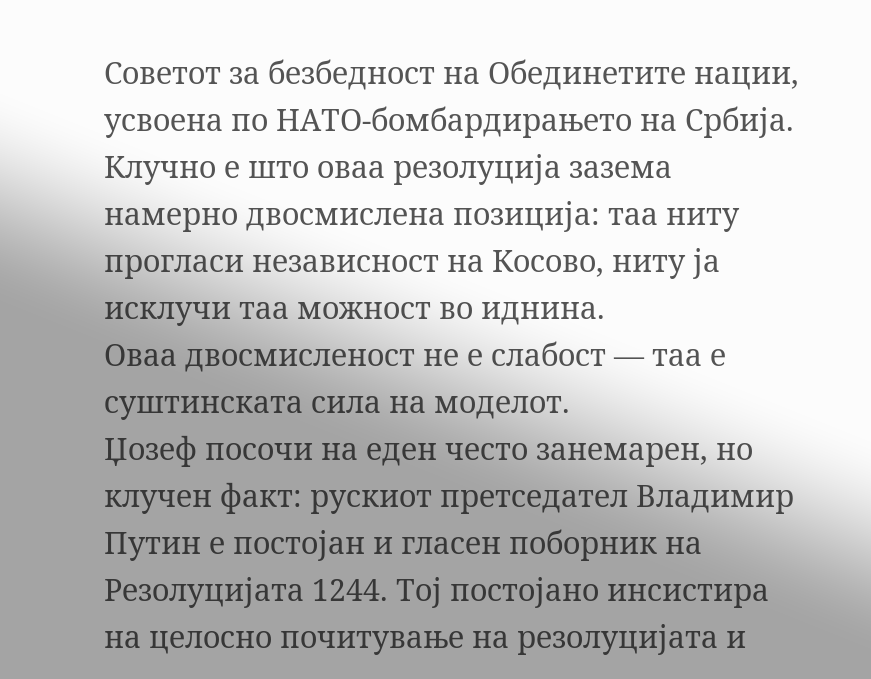Советот за безбедност на Обединетите нации, усвоена по НАТО-бомбардирањето на Србија. Клучно е што оваа резолуција зазема намерно двосмислена позиција: таа ниту прогласи независност на Косово, ниту ја исклучи таа можност во иднина.
Оваа двосмисленост не е слабост — таа е суштинската сила на моделот.
Џозеф посочи на еден често занемарен, но клучен факт: рускиот претседател Владимир Путин е постојан и гласен поборник на Резолуцијата 1244. Тој постојано инсистира на целосно почитување на резолуцијата и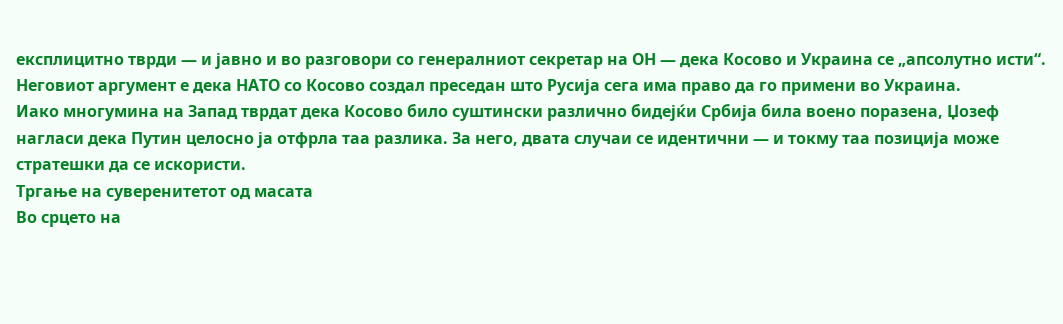експлицитно тврди — и јавно и во разговори со генералниот секретар на ОН — дека Косово и Украина се „апсолутно исти“.
Неговиот аргумент е дека НАТО со Косово создал преседан што Русија сега има право да го примени во Украина.
Иако многумина на Запад тврдат дека Косово било суштински различно бидејќи Србија била воено поразена, Џозеф нагласи дека Путин целосно ја отфрла таа разлика. За него, двата случаи се идентични — и токму таа позиција може стратешки да се искористи.
Тргање на суверенитетот од масата
Во срцето на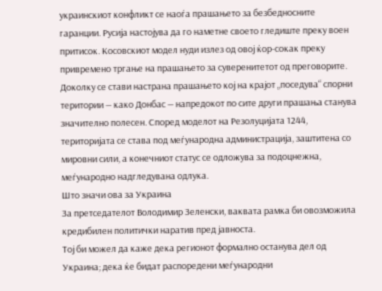украинскиот конфликт се наоѓа прашањето за безбедносните гаранции. Русија настојува да го наметне своето гледиште преку воен притисок. Косовскиот модел нуди излез од овој ќор-сокак преку привремено тргање на прашањето за суверенитетот од преговорите.
Доколку се стави настрана прашањето кој на крајот „поседува“ спорни територии — како Донбас — напредокот по сите други прашања станува значително полесен. Според моделот на Резолуцијата 1244, територијата се става под меѓународна администрација, заштитена со мировни сили, а конечниот статус се одложува за подоцнежна, меѓународно надгледувана одлука.
Што значи ова за Украина
За претседателот Володимир Зеленски, ваквата рамка би овозможила кредибилен политички наратив пред јавноста.
Тој би можел да каже дека регионот формално останува дел од Украина; дека ќе бидат распоредени меѓународни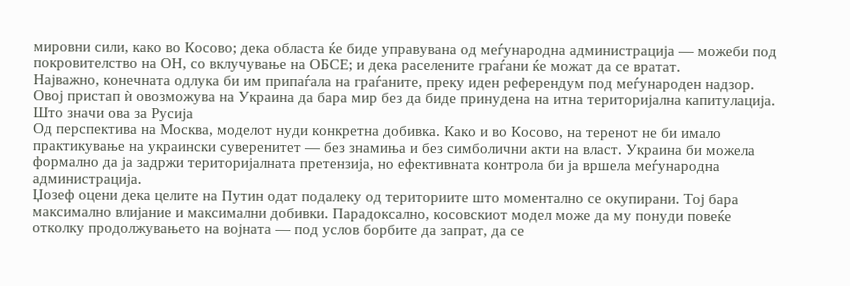мировни сили, како во Косово; дека областа ќе биде управувана од меѓународна администрација — можеби под покровителство на ОН, со вклучување на ОБСЕ; и дека раселените граѓани ќе можат да се вратат.
Најважно, конечната одлука би им припаѓала на граѓаните, преку идeн референдум под меѓународен надзор.
Овој пристап ѝ овозможува на Украина да бара мир без да биде принудена на итна територијална капитулација.
Што значи ова за Русија
Од перспектива на Москва, моделот нуди конкретна добивка. Како и во Косово, на теренот не би имало практикување на украински суверенитет — без знамиња и без симболични акти на власт. Украина би можела формално да ја задржи територијалната претензија, но ефективната контрола би ја вршела меѓународна администрација.
Џозеф оцени дека целите на Путин одат подалеку од териториите што моментално се окупирани. Тој бара максимално влијание и максимални добивки. Парадоксално, косовскиот модел може да му понуди повеќе отколку продолжувањето на војната — под услов борбите да запрат, да се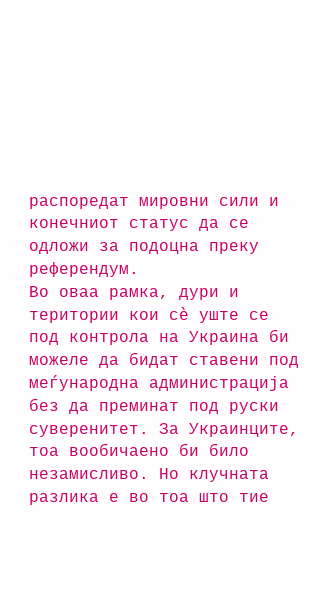распоредат мировни сили и конечниот статус да се одложи за подоцна преку референдум.
Во оваа рамка, дури и територии кои сè уште се под контрола на Украина би можеле да бидат ставени под меѓународна администрација без да преминат под руски суверенитет. За Украинците, тоа вообичаено би било незамисливо. Но клучната разлика е во тоа што тие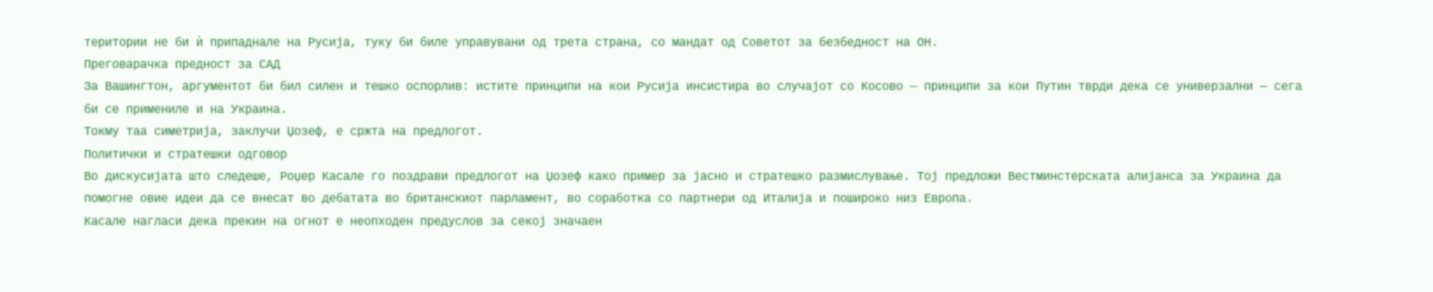територии не би ѝ припаднале на Русија, туку би биле управувани од трета страна, со мандат од Советот за безбедност на ОН.
Преговарачка предност за САД
За Вашингтон, аргументот би бил силен и тешко оспорлив: истите принципи на кои Русија инсистира во случајот со Косово — принципи за кои Путин тврди дека се универзални — сега би се примениле и на Украина.
Токму таа симетрија, заклучи Џозеф, е сржта на предлогот.
Политички и стратешки одговор
Во дискусијата што следеше, Роџер Касале го поздрави предлогот на Џозеф како пример за јасно и стратешко размислување. Тој предложи Вестминстерската алијанса за Украина да помогне овие идеи да се внесат во дебатата во британскиот парламент, во соработка со партнери од Италија и пошироко низ Европа.
Касале нагласи дека прекин на огнот е неопходен предуслов за секој значаен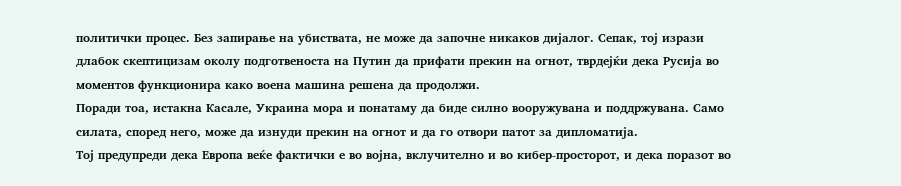политички процес. Без запирање на убиствата, не може да започне никаков дијалог. Сепак, тој изрази длабок скептицизам околу подготвеноста на Путин да прифати прекин на огнот, тврдејќи дека Русија во моментов функционира како воена машина решена да продолжи.
Поради тоа, истакна Касале, Украина мора и понатаму да биде силно вооружувана и поддржувана. Само силата, според него, може да изнуди прекин на огнот и да го отвори патот за дипломатија.
Тој предупреди дека Европа веќе фактички е во војна, вклучително и во кибер-просторот, и дека поразот во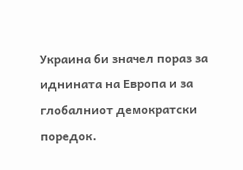Украина би значел пораз за иднината на Европа и за глобалниот демократски поредок.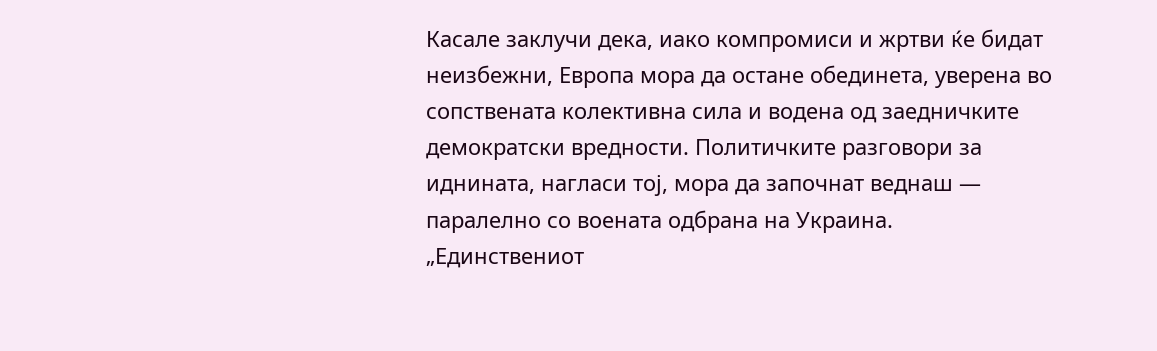Касале заклучи дека, иако компромиси и жртви ќе бидат неизбежни, Европа мора да остане обединета, уверена во сопствената колективна сила и водена од заедничките демократски вредности. Политичките разговори за иднината, нагласи тој, мора да започнат веднаш — паралелно со воената одбрана на Украина.
„Единствениот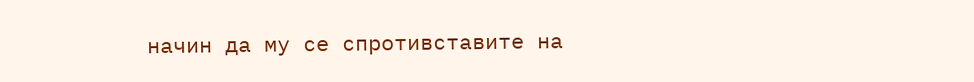начин да му се спротивставите на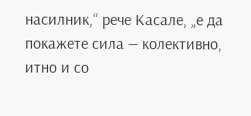насилник,“ рече Касале, „е да покажете сила — колективно, итно и со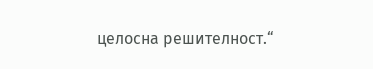целосна решителност.“